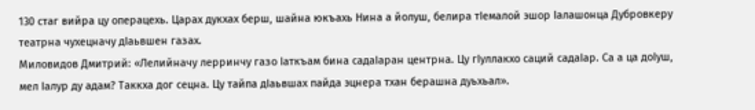130 стаг вийра цу операцехь. Царах дукхах берш, шайна юкъахь Нина а йолуш, белира тIемалой эшор Iалашонца Дубровкеру театрна чухецначу дIаьвшен газах.
Миловидов Дмитрий: «Лелийначу лерринчу газо Iаткъам бина садаIаран центрна. Цу гIуллакхо саций садаIар. Са а ца доIуш, мел Iалур ду адам? Таккха дог сецна. Цу тайпа дIаьвшах пайда эцнера тхан берашна дуьхьал».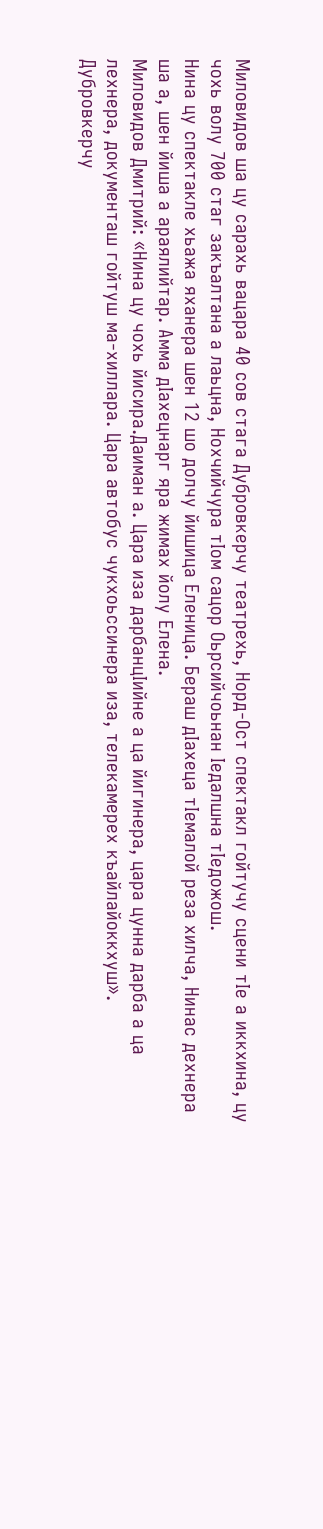Миловидов ша цу сарахь вацара 40 сов стага Дубровкерчу театрехь, Норд-Ост спектакл гойтучу сцени тIе а иккхина, цу чохь волу 700 стаг закъалтана а лаьцна, Нохчийчура тIом сацор Оьрсийчоьнан Iедалшна тIедожош.
Нина цу спектакле хьажа яханера шен 12 шо долчу йишица Еленица. Бераш дIахеца тIемалой реза хилча, Нинас дехнера ша а, шен йиша а араялийтар. Амма дIахецнарг яра жимах йолу Елена.
Миловидов Дмитрий: «Нина цу чохь йисира.Даиман а. Цара иза дарбанцIийне а ца йигинера, цара цунна дарба а ца лехнера, документаш гойтуш ма-хиллара. Цара автобус чукхоьссинера иза, телекамерех къайлайоккхуш».
Дубровкерчу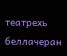театрехь беллачеран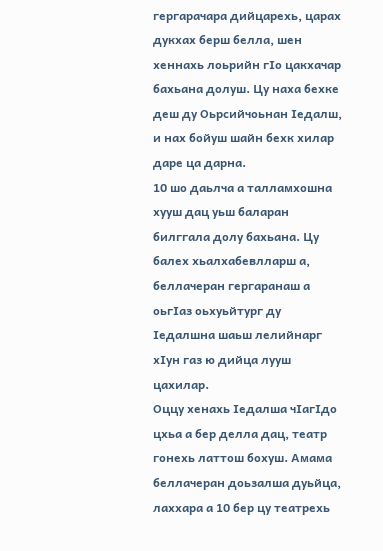гергарачара дийцарехь, царах дукхах берш белла, шен хеннахь лоьрийн гIо цакхачар бахьана долуш. Цу наха бехке деш ду Оьрсийчоьнан Iедалш, и нах бойуш шайн бехк хилар даре ца дарна.
10 шо даьлча а талламхошна хууш дац уьш баларан билггала долу бахьана. Цу балех хьалхабевлларш а, беллачеран гергаранаш а оьгIаз оьхуьйтург ду Iедалшна шаьш лелийнарг хIун газ ю дийца лууш цахилар.
Оццу хенахь Iедалша чIагIдо цхьа а бер делла дац, театр гонехь латтош бохуш. Амама беллачеран доьзалша дуьйца, лаххара а 10 бер цу театрехь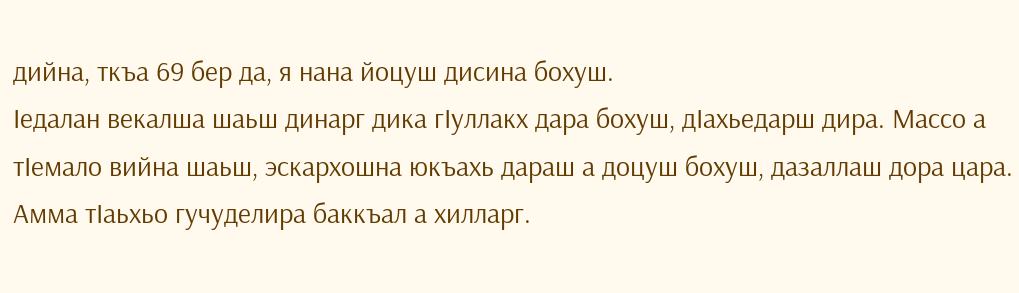дийна, ткъа 69 бер да, я нана йоцуш дисина бохуш.
Iедалан векалша шаьш динарг дика гIуллакх дара бохуш, дIахьедарш дира. Массо а тIемало вийна шаьш, эскархошна юкъахь дараш а доцуш бохуш, дазаллаш дора цара. Амма тIаьхьо гучуделира баккъал а хилларг.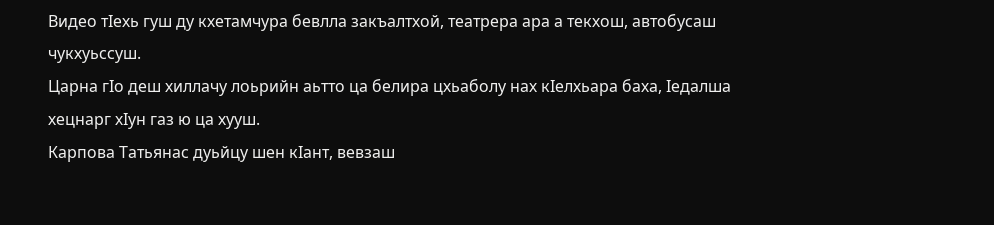Видео тIехь гуш ду кхетамчура бевлла закъалтхой, театрера ара а текхош, автобусаш чукхуьссуш.
Царна гIо деш хиллачу лоьрийн аьтто ца белира цхьаболу нах кIелхьара баха, Iедалша хецнарг хIун газ ю ца хууш.
Карпова Татьянас дуьйцу шен кIант, вевзаш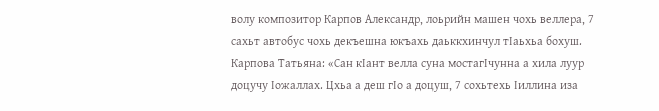волу композитор Карпов Александр, лоьрийн машен чохь веллера, 7 сахьт автобус чохь декъешна юкъахь даьккхинчул тIаьхьа бохуш.
Карпова Татьяна: «Сан кIант велла суна мостагIчунна а хила луур доцучу Iожаллах. Цхьа а деш гIо а доцуш, 7 сохьтехь Iиллина иза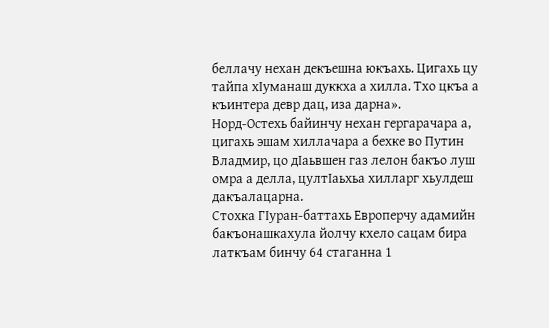беллачу нехан декъешна юкъахь. Цигахь цу тайпа хIуманаш дуккха а хилла. Тхо цкъа а къинтера девр дац, иза дарна».
Норд-Остехь байинчу нехан гергарачара а, цигахь эшам хиллачара а бехке во Путин Владмир, цо дIаьвшен газ лелон бакъо луш омра а делла, цултIаьхьа хилларг хьулдеш дакъалацарна.
Стохка ГIуран-баттахь Европерчу адамийн бакъонашкахула йолчу кхело сацам бира латкъам бинчу 64 стаганна 1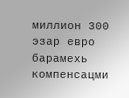миллион 300 эзар евро барамехь компенсацми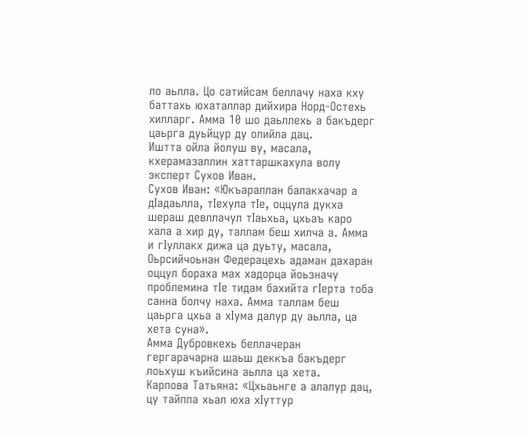ло аьлла. Цо сатийсам беллачу наха кху баттахь юхаталлар дийхира Норд-Остехь хилларг. Амма 10 шо даьллехь а бакъдерг цаьрга дуьйцур ду олийла дац.
Иштта ойла йолуш ву, масала, кхерамазаллин хаттаршкахула волу эксперт Сухов Иван.
Сухов Иван: «Юкъараллан балакхачар а дIадаьлла, тIехула тIе, оццула дукха шераш девллачул тIаьхьа, цхьаъ каро хала а хир ду, таллам беш хилча а. Амма и гIуллакх дижа ца дуьту, масала, Оьрсийчоьнан Федерацехь адаман дахаран оццул бораха мах хадорца йоьзначу проблемина тIе тидам бахийта гIерта тоба санна болчу наха. Амма таллам беш цаьрга цхьа а хIума далур ду аьлла, ца хета суна».
Амма Дубровкехь беллачеран гергарачарна шаьш деккъа бакъдерг лоьхуш къийсина аьлла ца хета.
Карпова Татьяна: «Цхьаьнге а алалур дац, цу тайппа хьал юха хIуттур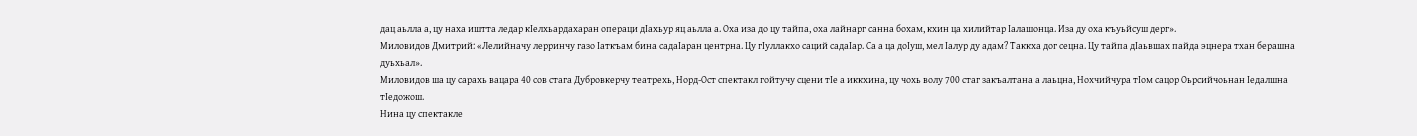дац аьлла а, цу наха иштта ледар кIелхьардахаран операци дIахьур яц аьлла а. Оха иза до цу тайпа, оха лайнарг санна бохам, кхин ца хилийтар Iалашонца. Иза ду оха къуьйсуш дерг».
Миловидов Дмитрий: «Лелийначу лерринчу газо Iаткъам бина садаIаран центрна. Цу гIуллакхо саций садаIар. Са а ца доIуш, мел Iалур ду адам? Таккха дог сецна. Цу тайпа дIаьвшах пайда эцнера тхан берашна дуьхьал».
Миловидов ша цу сарахь вацара 40 сов стага Дубровкерчу театрехь, Норд-Ост спектакл гойтучу сцени тIе а иккхина, цу чохь волу 700 стаг закъалтана а лаьцна, Нохчийчура тIом сацор Оьрсийчоьнан Iедалшна тIедожош.
Нина цу спектакле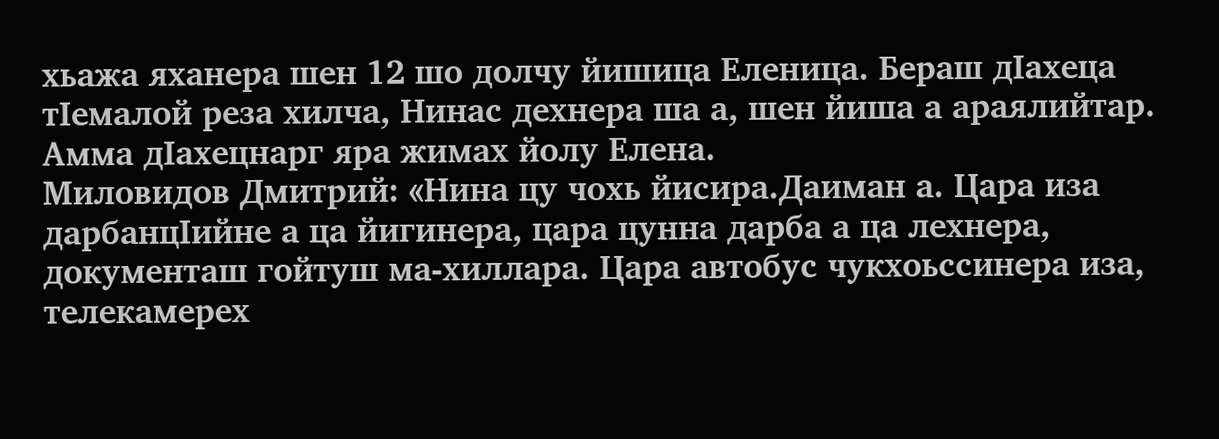хьажа яханера шен 12 шо долчу йишица Еленица. Бераш дIахеца тIемалой реза хилча, Нинас дехнера ша а, шен йиша а араялийтар. Амма дIахецнарг яра жимах йолу Елена.
Миловидов Дмитрий: «Нина цу чохь йисира.Даиман а. Цара иза дарбанцIийне а ца йигинера, цара цунна дарба а ца лехнера, документаш гойтуш ма-хиллара. Цара автобус чукхоьссинера иза, телекамерех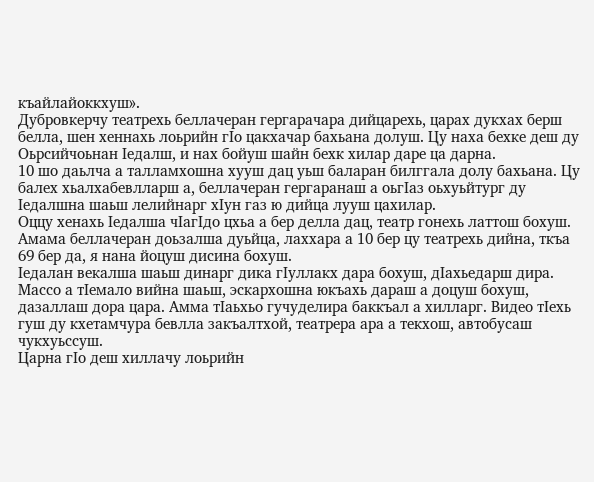къайлайоккхуш».
Дубровкерчу театрехь беллачеран гергарачара дийцарехь, царах дукхах берш белла, шен хеннахь лоьрийн гIо цакхачар бахьана долуш. Цу наха бехке деш ду Оьрсийчоьнан Iедалш, и нах бойуш шайн бехк хилар даре ца дарна.
10 шо даьлча а талламхошна хууш дац уьш баларан билггала долу бахьана. Цу балех хьалхабевлларш а, беллачеран гергаранаш а оьгIаз оьхуьйтург ду Iедалшна шаьш лелийнарг хIун газ ю дийца лууш цахилар.
Оццу хенахь Iедалша чIагIдо цхьа а бер делла дац, театр гонехь латтош бохуш. Амама беллачеран доьзалша дуьйца, лаххара а 10 бер цу театрехь дийна, ткъа 69 бер да, я нана йоцуш дисина бохуш.
Iедалан векалша шаьш динарг дика гIуллакх дара бохуш, дIахьедарш дира. Массо а тIемало вийна шаьш, эскархошна юкъахь дараш а доцуш бохуш, дазаллаш дора цара. Амма тIаьхьо гучуделира баккъал а хилларг. Видео тIехь гуш ду кхетамчура бевлла закъалтхой, театрера ара а текхош, автобусаш чукхуьссуш.
Царна гIо деш хиллачу лоьрийн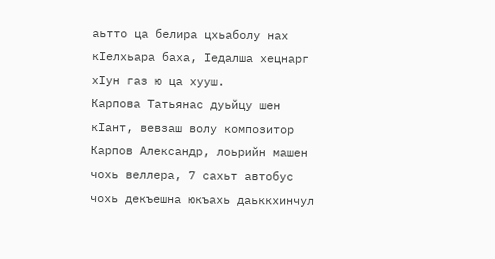аьтто ца белира цхьаболу нах кIелхьара баха, Iедалша хецнарг хIун газ ю ца хууш.
Карпова Татьянас дуьйцу шен кIант, вевзаш волу композитор Карпов Александр, лоьрийн машен чохь веллера, 7 сахьт автобус чохь декъешна юкъахь даьккхинчул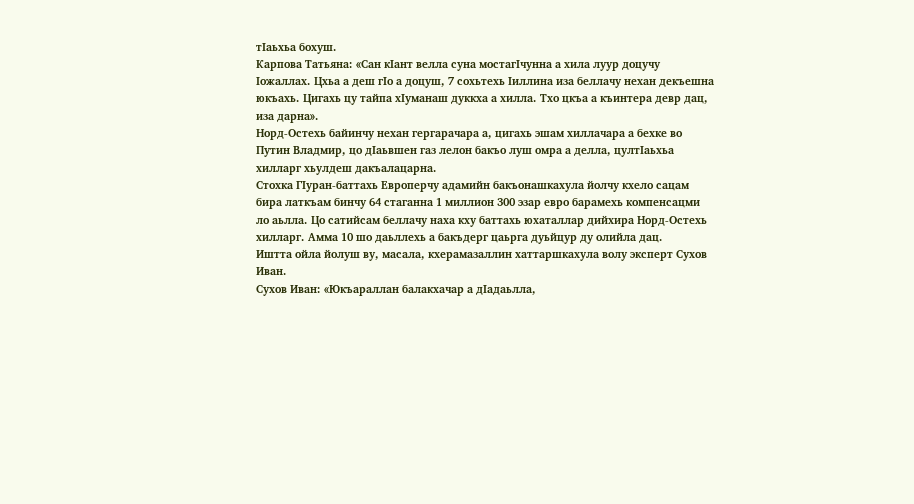тIаьхьа бохуш.
Карпова Татьяна: «Сан кIант велла суна мостагIчунна а хила луур доцучу Iожаллах. Цхьа а деш гIо а доцуш, 7 сохьтехь Iиллина иза беллачу нехан декъешна юкъахь. Цигахь цу тайпа хIуманаш дуккха а хилла. Тхо цкъа а къинтера девр дац, иза дарна».
Норд-Остехь байинчу нехан гергарачара а, цигахь эшам хиллачара а бехке во Путин Владмир, цо дIаьвшен газ лелон бакъо луш омра а делла, цултIаьхьа хилларг хьулдеш дакъалацарна.
Стохка ГIуран-баттахь Европерчу адамийн бакъонашкахула йолчу кхело сацам бира латкъам бинчу 64 стаганна 1 миллион 300 эзар евро барамехь компенсацми ло аьлла. Цо сатийсам беллачу наха кху баттахь юхаталлар дийхира Норд-Остехь хилларг. Амма 10 шо даьллехь а бакъдерг цаьрга дуьйцур ду олийла дац.
Иштта ойла йолуш ву, масала, кхерамазаллин хаттаршкахула волу эксперт Сухов Иван.
Сухов Иван: «Юкъараллан балакхачар а дIадаьлла,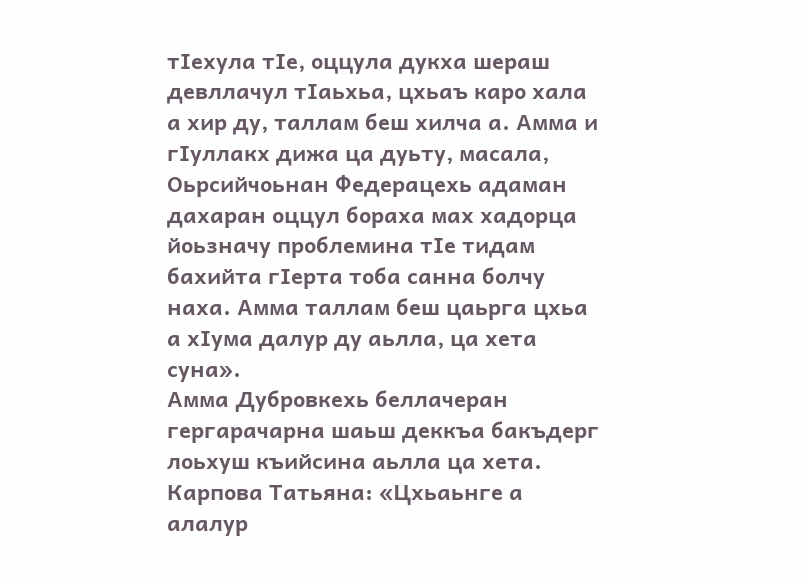тIехула тIе, оццула дукха шераш девллачул тIаьхьа, цхьаъ каро хала а хир ду, таллам беш хилча а. Амма и гIуллакх дижа ца дуьту, масала, Оьрсийчоьнан Федерацехь адаман дахаран оццул бораха мах хадорца йоьзначу проблемина тIе тидам бахийта гIерта тоба санна болчу наха. Амма таллам беш цаьрга цхьа а хIума далур ду аьлла, ца хета суна».
Амма Дубровкехь беллачеран гергарачарна шаьш деккъа бакъдерг лоьхуш къийсина аьлла ца хета.
Карпова Татьяна: «Цхьаьнге а алалур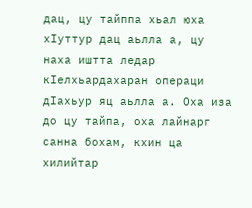дац, цу тайппа хьал юха хIуттур дац аьлла а, цу наха иштта ледар кIелхьардахаран операци дIахьур яц аьлла а. Оха иза до цу тайпа, оха лайнарг санна бохам, кхин ца хилийтар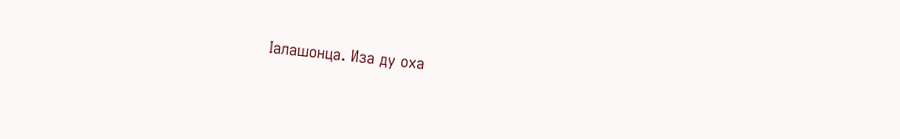Iалашонца. Иза ду оха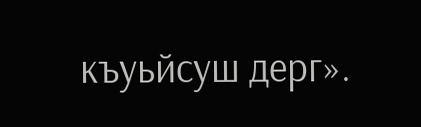къуьйсуш дерг».